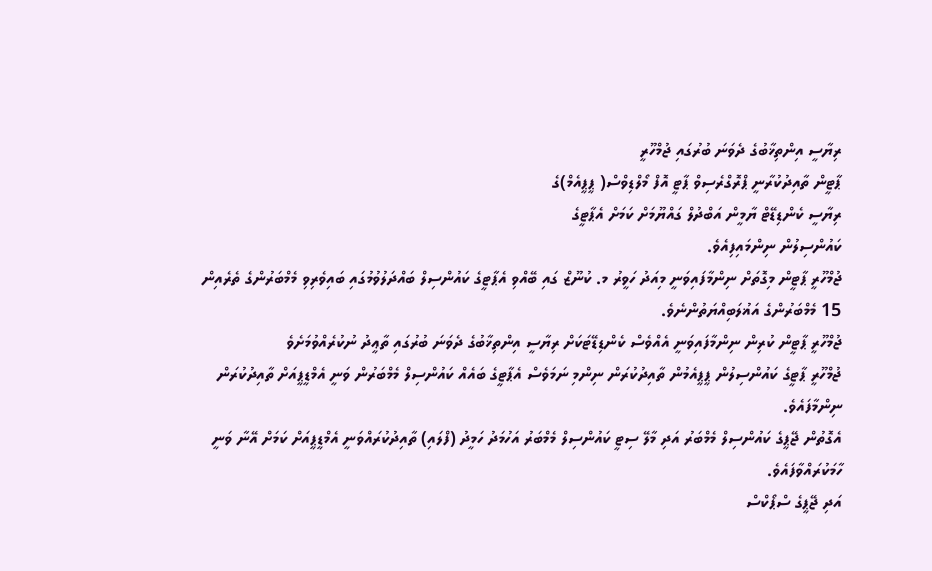ރިޔާސީ އިންތިޚާބުގެ ދެވަނަ ބުރުގައި ޖުމްހޫރީ
ޕާޓީން ތާއިދުކުރާނީ ޕްރޮގްރެސިވް ޕާޓީ އޮފް މޯލްޑިވްސް( ޕީޕީއެމް)ގެ
ރިޔާސީ ކެންޑިޑޭޓް ޔާމީން އަބްދުލް ގައްޔޫމަށް ކަމަށް އެޕާޓީގެ
ކައުންސިލުން ނިންމައިފިއެވެ.
ޖުމްހޫރީ ޕާޓީން މިގޮތަށް ނިންމާފައިވަނީ މިއަދު ހަވީރު މ. ކުނޫޒް ގައި ބޭއްވި އެޕާޓީގެ ކައުންސިލް ބައްދަލުވުމުގައި ބައިވެރިވި މެމްބަރުންގެ ތެރެއިން 15 މެމްބަރުންގެ އަޣުލަބިއްޔަތުންނެވެ.
ޖުމްހޫރީ ޕާޓީން ކުރިން ނިންމާފައިވަނީ އެއްވެސް ކެންޑިޑޭޓަކަށް ރިޔާސީ އިންތިޚާބުގެ ދެވަނަ ބުރުގައި ތާޢީދު ނުކުރެއްވުމަށެވެ
ޖުމްހޫރީ ޕާޓީގެ ކައުންސިލުން ޕީޕީއެމުން ތާއިދުކުރަން ނިންމި ނަމަވެސް އެޕާޓީގެ ބައެއް ކައުންސިލް މެމްބަރުން ވަނީ އެމްޑީޕީއަށް ތާއިދުކުރަން ނިންމާފައެވެ.
އެގޮތުން ޖޭޕީގެ ކައުންސިލް މެމްބަރު އަދި މާލޭ ސިޓީ ކައުންސިލް މެމްބަރު އަހުމަދު ހަމީދު (ފްލައި) ތާއިދުކުރައްވަނީ އެމްޑީޕީއަށް ކަމަށް އޭނާ ވަނީ ހާމަކުރައްވާފައެވެ.
އަދި ޖޭޕީގެ ސްޕޯކްސް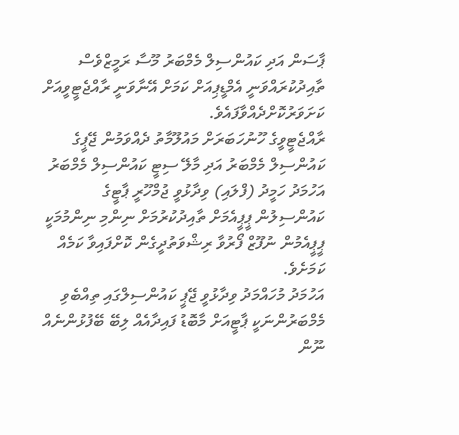ޕާސަން އަދި ކައުންސިލް މެމްބަރު މޫސާ ރަމީޒްވެސް ތާއިދުކުރައްވަނީ އެމްޑީޕިއަށް ކަމަށް އޭނާވަނީ ރާއްޖެޓީވީއަށް ކަށަވަރުކޮށްދެއްވާފައެވެ.
ރާއްޖެޓީވީގެ ހޫނުހަބަރަށް މައުލޫމާތު ދެއްވަމުން ޖޭޕީގެ ކައުންސިލް މެމްބަރު އަދި މާލޭ ސިޓީ ކައުންސިލް މެމްބަރު އަހުމަދު ހަމީދު (ފްލައި) ވިދާޅުވީ ޖުމްހޫރީ ޕާޓީގެ ކައުންސިލުން ޕީޕީއެމަށް ތާއިދުކުރުމަށް ނިންމި ނިންމުމަކީ ޕީޕީއެމުން ނުފޫޒް ފޯރުވާ ރިޝްވަތުދީގެން ކޮށްފައިވާ ކަމެއް ކަމަށެވެ.
އަހުމަދު މުހައްމަދު ވިދާޅުވީ ޖޭޕީ ކައުންސިލްގައި ތިއްބެވި މެމްބަރުންނަކީ ޕާޓީއަށް މާބޮޑު ފައިދާއެއް ލިބޭ ބޭފުޅުންނެއް ނޫން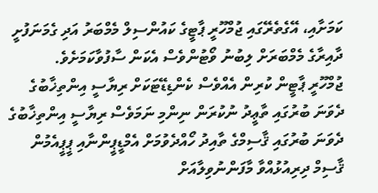ކަމަށާއި، އޭގެތެރޭގައި ޖުމްހޫރީ ޕާޓީގެ ކައުންސިލް މެމްބަރު އަދި ގެމަނަފުށީ ދާއިރާގެ މެމްބަރަށް ލިބުނު ވޯޓުންވެސް އެކަން ސާފުވާކަމަށެވެ.
ޖުމްހޫރީ ޕާޓީން ކުރިން އެއްވެސް ކެންޑިޑޭޓަކަށް ރިޔާސީ އިންތިޚާބުގެ ދެވަނަ ބުރުގައި ތާޢީދު ނުކުރަން ނިންމި ނަމަވެސް ރިޔާސީ އިންތިޚާބުގެ ދެވަނަ ބުރުގައި ޤާސިމްގެ ތާއިދު ހޯއްދެވުމަށް އެމްޑީޕީންނާއި ޕީޕީއެމުން ޤާސިމް ދިރިއުޅުއްވާ މާފަންނުވިލާއަށް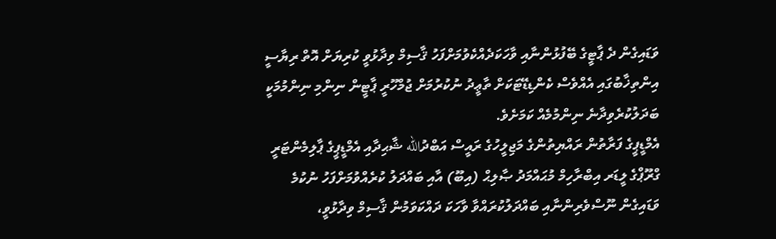ވަޑައިގެން ދެ ޕާޓީގެ ބޭފުޅުންނާއި ވާހަކަދެއްކެވުމަށްފަހު ޤާސިމް ވިދާޅުވީ ކުރިޔަށް އޮތް ރިޔާސީ އިންތިޚާބުގައި އެއްވެސް ކެންޑިޑޭޓަކަށް ތާޢީދު ނުކުރުމަށް ޖުމްހޫރީ ޕާޓީން ނިންމި ނިންމުމަކީ ބަދަލުކުރެވިދާނެ ނިންމުމެއް ކަމަށެވެ.
އެމްޑީޕީގެ ފަރާތުން ރައްޔިތުންގެ މަޖިލީހުގެ ރައީސް އަބްދުالله ޝާޙިދާއި އެމްޑީޕީގެ ޕާލިމެންޓަރީ ގްރޫޕްގެ ލީޑަރ އިބްރާހިމް މުޙައްމަދު ޞާލިޙް (އިބޫ) އާއި ބައްދަލު ކުރެއްވުމަށްފަހު ނުކުމެ ވަޑައިގެން ނޫސްވެރިންނާއި ބައްދަލުކުރައްވާ ވާހަކަ ދައްކަވަމުން ޤާސިމް ވިދާޅުވީ،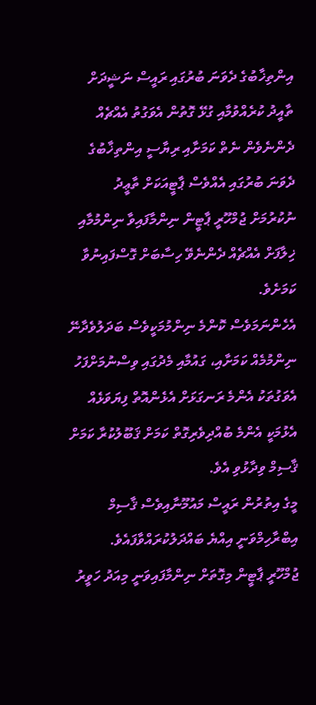އިންތިޚާބުގެ ދެވަނަ ބުރުގައި ރައީސް ނަޝީދަށް ތާއީދު ކުރެއްވުމާއި ގުޅޭ ގޮތުން އެވަގުތު އެއްޗެއް ދެންނެވެން ނެތް ކަމަށާއި ރިޔާސީ އިންތިޚާބުގެ ދެވަނަ ބުރުގައި އެއްވެސް ޕާޓީއަކަށް ތާޢީދު ނުކުރުމަށް ޖުމްހޫރީ ޕާޓީން ނިންމާފައިވާ ނިންމުމާއި ޚިލާފަށް އެއްޗެއް ދެންނެވޭ ހިސާބަށް ގޮސްފައިނުވާ ކަމަށެވެ.
އެހެންނަމަވެސް ކޮންމެ ނިންމުމަކީވެސް ބަދަލުވެދާނޭ ނިންމުމެއް ކަމަށާއި، ގައުމާއި މެދުގައި ވިސްނުމަށްފަހު އެވަގުތަކު އެންމެ ރަނގަޅަށް އެޅެންއޮތް ފިޔަވަޅެއް އެޅުމަކީ އެންމެ ބުއްދިވެރިގޮތް ކަމަށް ޤަބޫލުކުރާ ކަމަށް ޤާސިމް ވިދާޅުވި އެވެ.
މީގެ އިތުރުން ރައީސް މައުމޫނާއިވެސް ޤާސިމް އިބްރާހިމްވަނީ އިއްޔެ ބައްދަލުކުރައްވާފައެވެ.
ޖުމްހޫރީ ޕާޓީން މިގޮތަށް ނިންމާފައިވަނީ މިއަދު ހަވީރު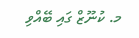މ. ކުނޫޒް ގައި ބޭއްވި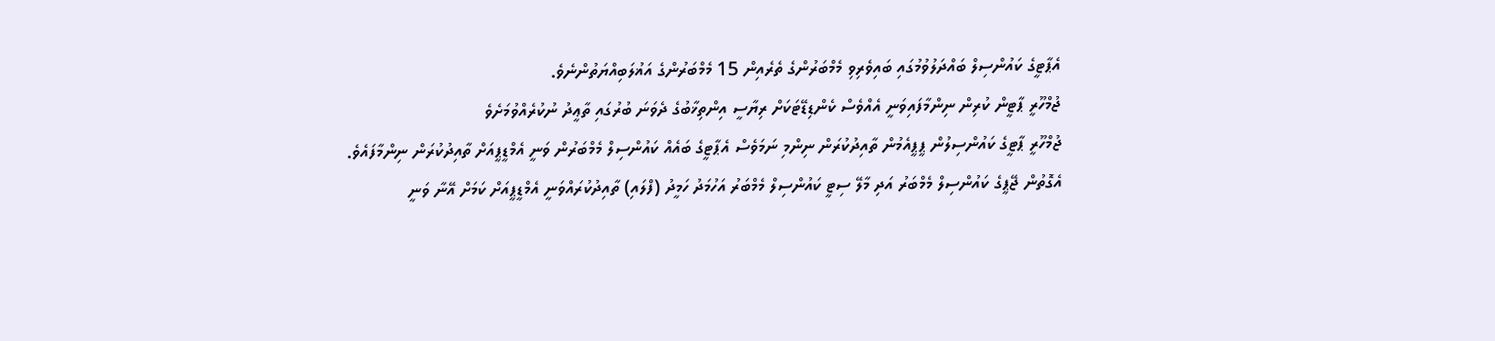އެޕާޓީގެ ކައުންސިލް ބައްދަލުވުމުގައި ބައިވެރިވި މެމްބަރުންގެ ތެރެއިން 15 މެމްބަރުންގެ އަޣުލަބިއްޔަތުންނެވެ.
ޖުމްހޫރީ ޕާޓީން ކުރިން ނިންމާފައިވަނީ އެއްވެސް ކެންޑިޑޭޓަކަށް ރިޔާސީ އިންތިޚާބުގެ ދެވަނަ ބުރުގައި ތާޢީދު ނުކުރެއްވުމަށެވެ
ޖުމްހޫރީ ޕާޓީގެ ކައުންސިލުން ޕީޕީއެމުން ތާއިދުކުރަން ނިންމި ނަމަވެސް އެޕާޓީގެ ބައެއް ކައުންސިލް މެމްބަރުން ވަނީ އެމްޑީޕީއަށް ތާއިދުކުރަން ނިންމާފައެވެ.
އެގޮތުން ޖޭޕީގެ ކައުންސިލް މެމްބަރު އަދި މާލޭ ސިޓީ ކައުންސިލް މެމްބަރު އަހުމަދު ހަމީދު (ފްލައި) ތާއިދުކުރައްވަނީ އެމްޑީޕީއަށް ކަމަށް އޭނާ ވަނީ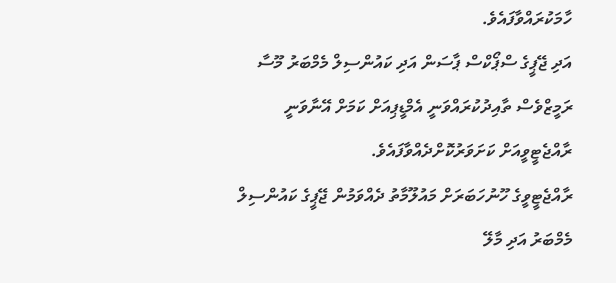ހާމަކުރައްވާފައެވެ.
އަދި ޖޭޕީގެ ސްޕޯކްސް ޕާސަން އަދި ކައުންސިލް މެމްބަރު މޫސާ ރަމީޒްވެސް ތާއިދުކުރައްވަނީ އެމްޑީޕިއަށް ކަމަށް އޭނާވަނީ ރާއްޖެޓީވީއަށް ކަށަވަރުކޮށްދެއްވާފައެވެ.
ރާއްޖެޓީވީގެ ހޫނުހަބަރަށް މައުލޫމާތު ދެއްވަމުން ޖޭޕީގެ ކައުންސިލް މެމްބަރު އަދި މާލޭ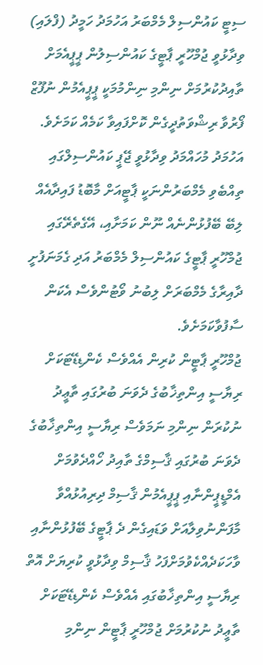ސިޓީ ކައުންސިލް މެމްބަރު އަހުމަދު ހަމީދު (ފްލައި) ވިދާޅުވީ ޖުމްހޫރީ ޕާޓީގެ ކައުންސިލުން ޕީޕީއެމަށް ތާއިދުކުރުމަށް ނިންމި ނިންމުމަކީ ޕީޕީއެމުން ނުފޫޒް ފޯރުވާ ރިޝްވަތުދީގެން ކޮށްފައިވާ ކަމެއް ކަމަށެވެ.
އަހުމަދު މުހައްމަދު ވިދާޅުވީ ޖޭޕީ ކައުންސިލްގައި ތިއްބެވި މެމްބަރުންނަކީ ޕާޓީއަށް މާބޮޑު ފައިދާއެއް ލިބޭ ބޭފުޅުންނެއް ނޫން ކަމަށާއި، އޭގެތެރޭގައި ޖުމްހޫރީ ޕާޓީގެ ކައުންސިލް މެމްބަރު އަދި ގެމަނަފުށީ ދާއިރާގެ މެމްބަރަށް ލިބުނު ވޯޓުންވެސް އެކަން ސާފުވާކަމަށެވެ.
ޖުމްހޫރީ ޕާޓީން ކުރިން އެއްވެސް ކެންޑިޑޭޓަކަށް ރިޔާސީ އިންތިޚާބުގެ ދެވަނަ ބުރުގައި ތާޢީދު ނުކުރަން ނިންމި ނަމަވެސް ރިޔާސީ އިންތިޚާބުގެ ދެވަނަ ބުރުގައި ޤާސިމްގެ ތާއިދު ހޯއްދެވުމަށް އެމްޑީޕީންނާއި ޕީޕީއެމުން ޤާސިމް ދިރިއުޅުއްވާ މާފަންނުވިލާއަށް ވަޑައިގެން ދެ ޕާޓީގެ ބޭފުޅުންނާއި ވާހަކަދެއްކެވުމަށްފަހު ޤާސިމް ވިދާޅުވީ ކުރިޔަށް އޮތް ރިޔާސީ އިންތިޚާބުގައި އެއްވެސް ކެންޑިޑޭޓަކަށް ތާޢީދު ނުކުރުމަށް ޖުމްހޫރީ ޕާޓީން ނިންމި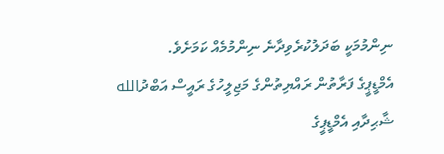ނިންމުމަކީ ބަދަލުކުރެވިދާނެ ނިންމުމެއް ކަމަށެވެ.
އެމްޑީޕީގެ ފަރާތުން ރައްޔިތުންގެ މަޖިލީހުގެ ރައީސް އަބްދުالله ޝާޙިދާއި އެމްޑީޕީގެ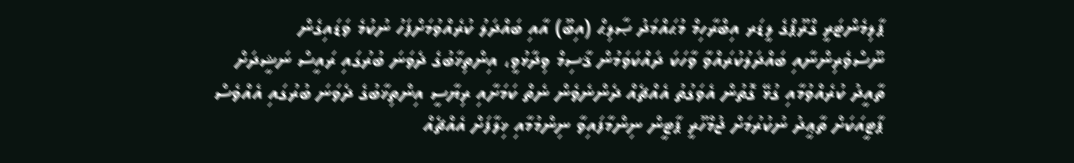ޕާލިމެންޓަރީ ގްރޫޕްގެ ލީޑަރ އިބްރާހިމް މުޙައްމަދު ޞާލިޙް (އިބޫ) އާއި ބައްދަލު ކުރެއްވުމަށްފަހު ނުކުމެ ވަޑައިގެން ނޫސްވެރިންނާއި ބައްދަލުކުރައްވާ ވާހަކަ ދައްކަވަމުން ޤާސިމް ވިދާޅުވީ، އިންތިޚާބުގެ ދެވަނަ ބުރުގައި ރައީސް ނަޝީދަށް ތާއީދު ކުރެއްވުމާއި ގުޅޭ ގޮތުން އެވަގުތު އެއްޗެއް ދެންނެވެން ނެތް ކަމަށާއި ރިޔާސީ އިންތިޚާބުގެ ދެވަނަ ބުރުގައި އެއްވެސް ޕާޓީއަކަށް ތާޢީދު ނުކުރުމަށް ޖުމްހޫރީ ޕާޓީން ނިންމާފައިވާ ނިންމުމާއި ޚިލާފަށް އެއްޗެއް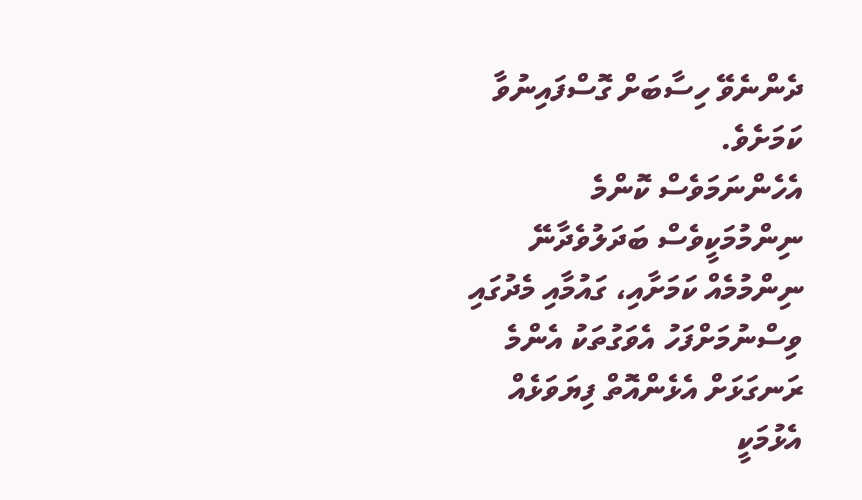ދެންނެވޭ ހިސާބަށް ގޮސްފައިނުވާ ކަމަށެވެ.
އެހެންނަމަވެސް ކޮންމެ ނިންމުމަކީވެސް ބަދަލުވެދާނޭ ނިންމުމެއް ކަމަށާއި، ގައުމާއި މެދުގައި ވިސްނުމަށްފަހު އެވަގުތަކު އެންމެ ރަނގަޅަށް އެޅެންއޮތް ފިޔަވަޅެއް އެޅުމަކީ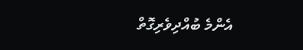އެންމެ ބުއްދިވެރިގޮތް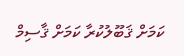ކަމަށް ޤަބޫލުކުރާ ކަމަށް ޤާސިމް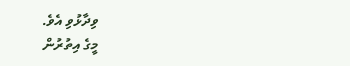ވިދާޅުވި އެވެ.
މީގެ އިތުރުން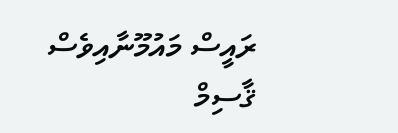ރައީސް މައުމޫނާއިވެސް ޤާސިމް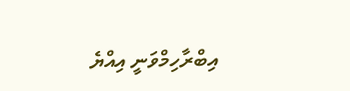އިބްރާހިމްވަނީ އިއްޔެ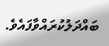ބައްދަލުކުރައްވާފައެވެ.